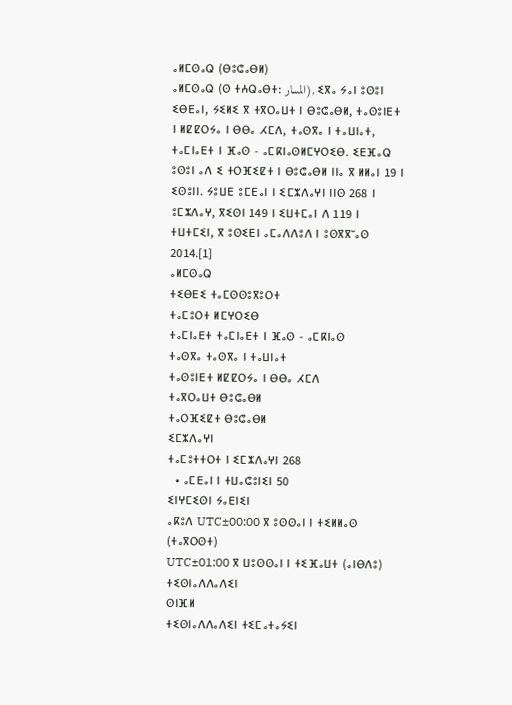ⴰⵍⵎⵙⴰⵕ (ⴱⵓⵛⴰⴱⵍ)
ⴰⵍⵎⵙⴰⵕ (ⵙ ⵜⵄⵕⴰⴱⵜ: المسار), ⵉⴳⴰ ⵢⴰⵏ ⵓⵙⵓⵏ ⵉⴱⴹⴰⵏ, ⵢⵉⵍⵉ ⴳ ⵜⴳⵔⴰⵡⵜ ⵏ ⴱⵓⵛⴰⴱⵍ, ⵜⴰⵙⵓⵏⴹⵜ ⵏ ⵍⵇⵇⵔⵢⴰ ⵏ ⴱⴱⴰ ⵃⵎⴷ, ⵜⴰⵙⴳⴰ ⵏ ⵜⴰⵡⵏⴰⵜ, ⵜⴰⵎⵏⴰⴹⵜ ⵏ ⴼⴰⵙ - ⴰⵎⴽⵏⴰⵙⵍⵎⵖⵔⵉⴱ. ⵉⴹⴼⴰⵕ ⵓⵙⵓⵏ ⴰⴷ ⵉ ⵜⵔⴼⵉⵇⵜ ⵏ ⴱⵓⵛⴰⴱⵍ ⵏⵏⴰ ⴳ ⵍⵍⴰⵏ 19 ⵏ ⵉⵙⵓⵏⵏ. ⵢⵓⵡⴹ ⵓⵎⴹⴰⵏ ⵏ ⵉⵎⵣⴷⴰⵖⵏ ⵏⵏⵙ 268 ⵏ ⵓⵎⵣⴷⴰⵖ, ⴳⵉⵙⵏ 149 ⵏ ⵉⵡⵜⵎⴰⵏ ⴷ 119 ⵏ ⵜⵡⵜⵎⵉⵏ, ⴳ ⵓⵙⵉⴹⵏ ⴰⵎⴰⴷⴷⵓⴷ ⵏ ⵓⵙⴳⴳⵯⴰⵙ 2014.[1]
ⴰⵍⵎⵙⴰⵕ
ⵜⵉⴱⴹⵉ ⵜⴰⵎⵙⵙⵓⴳⵓⵔⵜ
ⵜⴰⵎⵓⵔⵜ ⵍⵎⵖⵔⵉⴱ
ⵜⴰⵎⵏⴰⴹⵜ ⵜⴰⵎⵏⴰⴹⵜ ⵏ ⴼⴰⵙ - ⴰⵎⴽⵏⴰⵙ
ⵜⴰⵙⴳⴰ ⵜⴰⵙⴳⴰ ⵏ ⵜⴰⵡⵏⴰⵜ
ⵜⴰⵙⵓⵏⴹⵜ ⵍⵇⵇⵔⵢⴰ ⵏ ⴱⴱⴰ ⵃⵎⴷ
ⵜⴰⴳⵔⴰⵡⵜ ⴱⵓⵛⴰⴱⵍ
ⵜⴰⵔⴼⵉⵇⵜ ⴱⵓⵛⴰⴱⵍ
ⵉⵎⵣⴷⴰⵖⵏ
ⵜⴰⵎⵓⵜⵜⵔⵜ ⵏ ⵉⵎⵣⴷⴰⵖⵏ 268
  • ⴰⵎⴹⴰⵏ ⵏ ⵜⵡⴰⵛⵓⵏⵉⵏ 50
ⵉⵏⵖⵎⵉⵙⵏ ⵢⴰⴹⵏⵉⵏ
ⴰⴽⵓⴷ UTC±00:00 ⴳ ⵓⵙⵙⴰⵏ ⵏ ⵜⵉⵍⵍⴰⵙ (ⵜⴰⴳⵔⵙⵜ)
UTC±01:00 ⴳ ⵡⵓⵙⵙⴰⵏ ⵏ ⵜⵉⴼⴰⵡⵜ (ⴰⵏⴱⴷⵓ)
ⵜⵉⵙⵏⴰⴷⴷⴰⴷⵉⵏ
ⵙⵏⴼⵍ
ⵜⵉⵙⵏⴰⴷⴷⴰⴷⵉⵏ ⵜⵉⵎⴰⵜⴰⵢⵉⵏ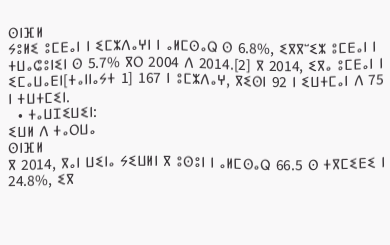ⵙⵏⴼⵍ
ⵢⵓⵍⵉ ⵓⵎⴹⴰⵏ ⵏ ⵉⵎⵣⴷⴰⵖⵏ ⵏ ⴰⵍⵎⵙⴰⵕ ⵙ 6.8%, ⵉⴳⴳⵯⵉⵣ ⵓⵎⴹⴰⵏ ⵏ ⵜⵡⴰⵛⵓⵏⵉⵏ ⵙ 5.7% ⴳⵔ 2004 ⴷ 2014.[2] ⴳ 2014, ⵉⴳⴰ ⵓⵎⴹⴰⵏ ⵏ ⵉⵎⴰⵡⴰⴹⵏ[ⵜⴰⵏⵏⴰⵢⵜ 1] 167 ⵏ ⵓⵎⵣⴷⴰⵖ, ⴳⵉⵙⵏ 92 ⵏ ⵉⵡⵜⵎⴰⵏ ⴷ 75 ⵏ ⵜⵡⵜⵎⵉⵏ.
  • ⵜⴰⵡⵊⵉⵡⵉⵏ:
ⵉⵡⵍ ⴷ ⵜⴰⵔⵡⴰ
ⵙⵏⴼⵍ
ⴳ 2014, ⴳⴰⵏ ⵡⵉⵏⴰ ⵢⵉⵡⵍⵏ ⴳ ⵓⵙⵓⵏ ⵏ ⴰⵍⵎⵙⴰⵕ 66.5 ⵙ ⵜⴳⵎⵉⴹⵉ ⵏ 24.8%, ⵉⴳ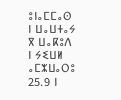ⵓⵏⴰⵎⵎⴰⵙ ⵏ ⵡⴰⵡⵜⴰⵢ ⴳ ⵡⴰⴽⵓⴷ ⵏ ⵢⵉⵡⵍ ⴰⵎⵣⵡⴰⵔⵓ 25.9 ⵏ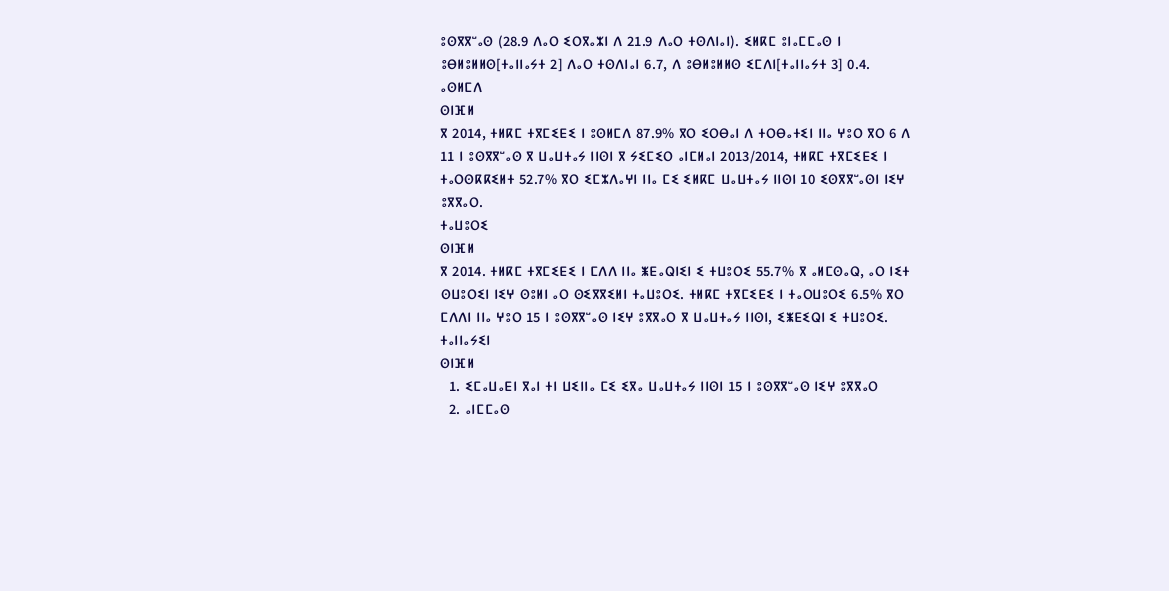ⵓⵙⴳⴳⵯⴰⵙ (28.9 ⴷⴰⵔ ⵉⵔⴳⴰⵣⵏ ⴷ 21.9 ⴷⴰⵔ ⵜⵙⴷⵏⴰⵏ). ⵉⵍⴽⵎ ⵓⵏⴰⵎⵎⴰⵙ ⵏ ⵓⴱⵍⵓⵍⵍⵙ[ⵜⴰⵏⵏⴰⵢⵜ 2] ⴷⴰⵔ ⵜⵙⴷⵏⴰⵏ 6.7, ⴷ ⵓⴱⵍⵓⵍⵍⵙ ⵉⵎⴷⵏ[ⵜⴰⵏⵏⴰⵢⵜ 3] 0.4.
ⴰⵙⵍⵎⴷ
ⵙⵏⴼⵍ
ⴳ 2014, ⵜⵍⴽⵎ ⵜⴳⵎⵉⴹⵉ ⵏ ⵓⵙⵍⵎⴷ 87.9% ⴳⵔ ⵉⵔⴱⴰⵏ ⴷ ⵜⵔⴱⴰⵜⵉⵏ ⵏⵏⴰ ⵖⵓⵔ ⴳⵔ 6 ⴷ 11 ⵏ ⵓⵙⴳⴳⵯⴰⵙ ⴳ ⵡⴰⵡⵜⴰⵢ ⵏⵏⵙⵏ ⴳ ⵢⵉⵎⵉⵔ ⴰⵏⵎⵍⴰⵏ 2013/2014, ⵜⵍⴽⵎ ⵜⴳⵎⵉⴹⵉ ⵏ ⵜⴰⵔⵙⴽⴽⵉⵍⵜ 52.7% ⴳⵔ ⵉⵎⵣⴷⴰⵖⵏ ⵏⵏⴰ ⵎⵉ ⵉⵍⴽⵎ ⵡⴰⵡⵜⴰⵢ ⵏⵏⵙⵏ 10 ⵉⵙⴳⴳⵯⴰⵙⵏ ⵏⵉⵖ ⵓⴳⴳⴰⵔ.
ⵜⴰⵡⵓⵔⵉ
ⵙⵏⴼⵍ
ⴳ 2014. ⵜⵍⴽⵎ ⵜⴳⵎⵉⴹⵉ ⵏ ⵎⴷⴷ ⵏⵏⴰ ⵥⴹⴰⵕⵏⵉⵏ ⵉ ⵜⵡⵓⵔⵉ 55.7% ⴳ ⴰⵍⵎⵙⴰⵕ, ⴰⵔ ⵏⵉⵜ ⵙⵡⵓⵔⵉⵏ ⵏⵉⵖ ⵙⵓⵍⵏ ⴰⵔ ⵙⵉⴳⴳⵉⵍⵏ ⵜⴰⵡⵓⵔⵉ. ⵜⵍⴽⵎ ⵜⴳⵎⵉⴹⵉ ⵏ ⵜⴰⵔⵡⵓⵔⵉ 6.5% ⴳⵔ ⵎⴷⴷⵏ ⵏⵏⴰ ⵖⵓⵔ 15 ⵏ ⵓⵙⴳⴳⵯⴰⵙ ⵏⵉⵖ ⵓⴳⴳⴰⵔ ⴳ ⵡⴰⵡⵜⴰⵢ ⵏⵏⵙⵏ, ⵉⵥⴹⵉⵕⵏ ⵉ ⵜⵡⵓⵔⵉ.
ⵜⴰⵏⵏⴰⵢⵉⵏ
ⵙⵏⴼⵍ
  1. ⵉⵎⴰⵡⴰⴹⵏ ⴳⴰⵏ ⵜⵏ ⵡⵉⵏⵏⴰ ⵎⵉ ⵉⴳⴰ ⵡⴰⵡⵜⴰⵢ ⵏⵏⵙⵏ 15 ⵏ ⵓⵙⴳⴳⵯⴰⵙ ⵏⵉⵖ ⵓⴳⴳⴰⵔ
  2. ⴰⵏⵎⵎⴰⵙ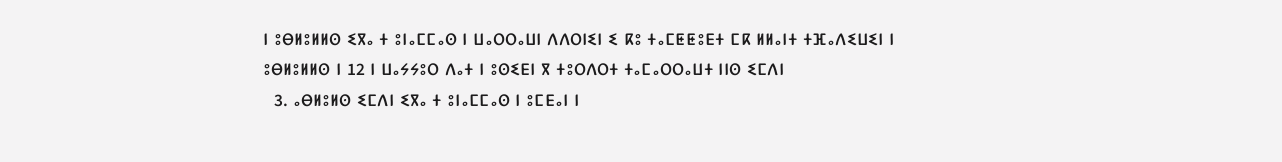ⵏ ⵓⴱⵍⵓⵍⵍⵙ ⵉⴳⴰ ⵜ ⵓⵏⴰⵎⵎⴰⵙ ⵏ ⵡⴰⵔⵔⴰⵡⵏ ⴷⴷⵔⵏⵉⵏ ⵉ ⴽⵓ ⵜⴰⵎⵟⵟⵓⴹⵜ ⵎⴽ ⵍⵍⴰⵏⵜ ⵜⴼⴰⴷⵉⵡⵉⵏ ⵏ ⵓⴱⵍⵓⵍⵍⵙ ⵏ 12 ⵏ ⵡⴰⵢⵢⵓⵔ ⴷⴰⵜ ⵏ ⵓⵙⵉⴹⵏ ⴳ ⵜⵓⵔⴷⵔⵜ ⵜⴰⵎⴰⵔⵔⴰⵡⵜ ⵏⵏⵙ ⵉⵎⴷⵏ
  3. ⴰⴱⵍⵓⵍⵙ ⵉⵎⴷⵏ ⵉⴳⴰ ⵜ ⵓⵏⴰⵎⵎⴰⵙ ⵏ ⵓⵎⴹⴰⵏ ⵏ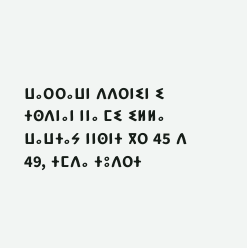ⵡⴰⵔⵔⴰⵡⵏ ⴷⴷⵔⵏⵉⵏ ⵉ ⵜⵙⴷⵏⴰⵏ ⵏⵏⴰ ⵎⵉ ⵉⵍⵍⴰ ⵡⴰⵡⵜⴰⵢ ⵏⵏⵙⵏⵜ ⴳⵔ 45 ⴷ 49, ⵜⵎⴷⴰ ⵜⵓⴷⵔⵜ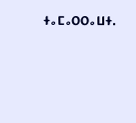ⵜⴰⵎⴰⵔⵔⴰⵡⵜ.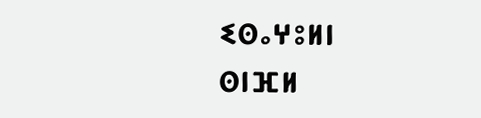ⵉⵙⴰⵖⵓⵍⵏ
ⵙⵏⴼⵍ